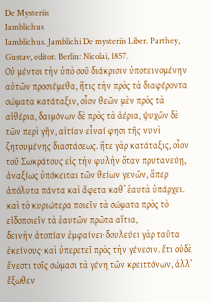De Mysteriis
Iamblichus
Iamblichus. Jamblichi De mysteriis Liber. Parthey, Gustav, editor. Berlin: Nicolai, 1857.
Οὐ μέντοι τὴν ὑπὸ σοῦ διάκρισιν ὑποτεινομένην αὐτῶν προσιέμεθα, ἥτις τὴν πρὸς τὰ διαφέροντα σώματα κατάταξιν, οἷον θεῶν μὲν πρὸς τὰ αἰθέρια, δαιμόνων δὲ πρὸς τὰ ἀέρια, ψυχῶν δὲ τῶν περὶ γῆν, αἰτίαν εἶναί φησι τῆς νυνὶ ζητουμένης διαστάσεως. ἥτε γὰρ κατάταξις, οἷον τοῦ Σωκράτους εἰς τὴν φυλὴν ὅταν πρυτανεύῃ, ἀναξίως ὑπόκειται τῶν θείων γενῶν, ἅπερ ἀπόλυτα πάντα καὶ ἄφετα καθ’ ἑαυτὰ ὑπάρχει. καὶ τὸ κυριώτερα ποιεῖν τὰ σώματα πρὸς τὸ εἰδοποιεῖν τὰ ἑαυτῶν πρῶτα αἴτια,
δεινὴν ἀτοπίαν ἐμφαίνει· δουλεύει γὰρ ταῦτα ἐκείνους· καὶ ὑπερετεῖ πρὸς τὴν γένεσιν. ἔτι οὐδὲ ἔνεστι τοῖς σώμασι τὰ γένη τῶν κρειττόνων, ἀλλ’ ἔξωθεν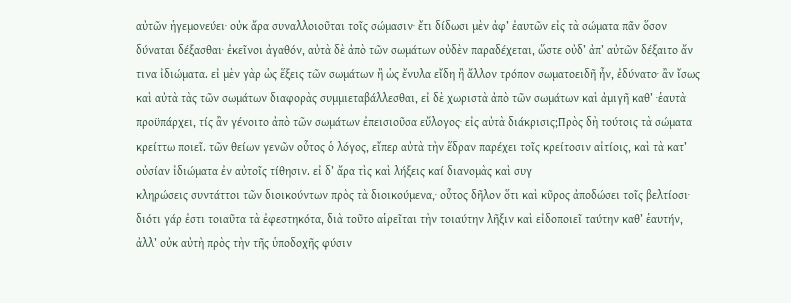αὐτῶν ἡγεμονεύει· οὐκ ἄρα συναλλοιοῦται τοῖς σώμασιν· ἔτι δίδωσι μὲν ἀφ’ ἐαυτῶν εἰς τὰ σώματα πᾶν ὅσον δύναται δέξασθαι· ἐκεῖνοι ἀγαθόν, αὐτὰ δὲ ἀπὸ τῶν σωμάτων οὐδὲν παραδέχεται, ὥστε οὐδ’ ἀπ’ αὐτῶν δέξαιτο ἄν τινα ἰδιώματα. εἰ μὲν γὰρ ὡς ἕξεις τῶν σωμάτων ἢ ὡς ἔνυλα εἴδη ἢ ἄλλον τρόπον σωματοειδῆ ἦν, ἐδύνατο· ἂν ἴσως καὶ αὐτὰ τὰς τῶν σωμάτων διαφορὰς συμμιεταβάλλεσθαι, εἰ δὲ χωριστὰ ἀπὸ τῶν σωμάτων καὶ ἀμιγῆ καθ’ ·ἑαυτὰ προϋπάρχει, τίς ἂν γένοιτο ἀπὸ τῶν σωμάτων ἐπεισιοῦσα εὔλογος· εἰς αὐτὰ διάκρισις;Πρὸς δὴ τούτοις τὰ σώματα κρείττω ποιεῖ. τῶν θείων γενῶν οὗτος ὁ λόγος, εἴπερ αὐτὰ τὴν ἕδραν παρέχει τοῖς κρείτοσιν αἰτίοις, καὶ τὰ κατ’ οὐσίαν ἰδιώματα ἐν αὐτοῖς τίθησιν. εἰ δ’ ἄρα τὶς καὶ λήξεις καί διανομὰς καὶ συγ
κληρώσεις συντάττοι τῶν διοικούντων πρὸς τὰ διοικούμενα,· οὗτος δῆλον ὅτι καὶ κῦρος ἀποδώσει τοῖς βελτίοσι· διότι γάρ ἐστι τοιαῦτα τὰ ἐφεστηκότα, διὰ τοῦτο αἱρεῖται τὴν τοιαύτην λῆξιν καὶ εἰδοποιεῖ ταύτην καθ’ ἑαυτήν, ἀλλ’ οὐκ αὐτὴ πρὸς τὴν τῆς ὑποδοχῆς φύσιν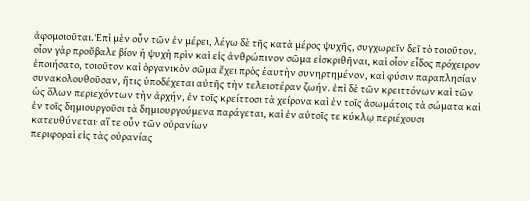ἀφομοιοῦται.Ἐπὶ μὲν οὖν τῶν ἐν μέρει, λέγω δὲ τῆς κατὰ μέρος ψυχῆς, συγχωρεῖν δεῖ τὸ τοιοῦτον. οἷον γὰρ προὔβαλε βίον ἡ ψυχὴ πρὶν καὶ εἰς ἀνθρώπινον σῶμα εἰσκριθῆναι, καὶ οἷον εἶδος πρόχειρον ἐποιήσατο, τοιοῦτον καὶ ὀργανικὸν σῶμα ἔχει πρὸς ἑαυτὴν συνηρτημένον, καὶ φύσιν παραπλησίαν συνακολουθοῦσαν, ἥτις ὑποδέχεται αὐτῆς τὴν τελειοτέραν ζωήν. ἐπὶ δὲ τῶν κρειττόνων καὶ τῶν ὡς ὅλων περιεχόντων τὴν ἀρχήν, ἐν τοῖς κρείττοσι τὰ χείρονα καὶ ἐν τοῖς ἀσωμάτοις τὰ σώματα καὶ ἐν τοῖς δημιουργοῦσι τὰ δημιουργούμενα παράγεται, καὶ ἐν αὐτοῖς τε κύκλῳ περιέχουσι κατευθύνεται· αἵ τε οὖν τῶν οὐρανίων
περιφοραὶ εἰς τὰς οὐρανίας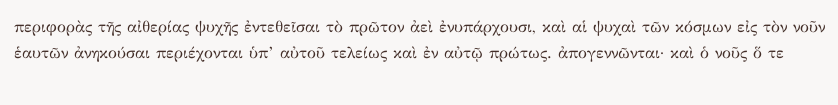περιφορὰς τῆς αἰθερίας ψυχῆς ἐντεθεῖσαι τὸ πρῶτον ἀεὶ ἐνυπάρχουσι, καὶ αἱ ψυχαὶ τῶν κόσμων εἰς τὸν νοῦν ἑαυτῶν ἀνηκούσαι περιέχονται ὑπ’ αὐτοῦ τελείως καὶ ἐν αὐτῷ πρώτως. ἀπογεννῶνται· καὶ ὁ νοῦς ὅ τε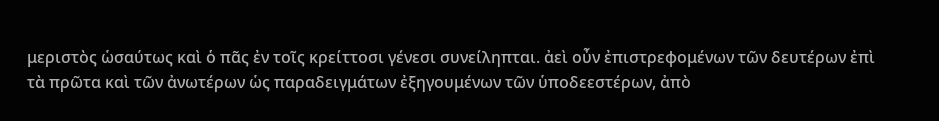μεριστὸς ὡσαύτως καὶ ὁ πᾶς ἐν τοῖς κρείττοσι γένεσι συνείληπται. ἀεὶ οὖν ἐπιστρεφομένων τῶν δευτέρων ἐπὶ τὰ πρῶτα καὶ τῶν ἀνωτέρων ὡς παραδειγμάτων ἐξηγουμένων τῶν ὑποδεεστέρων, ἀπὸ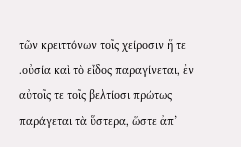τῶν κρειττόνων τοῖς χείροσιν ἥ τε .οὐσία καὶ τὸ εἶδος παραγίνεται, ἐν αὐτοῖς τε τοῖς βελτίοσι πρώτως παράγεται τὰ ὕστερα, ὥστε ἀπ’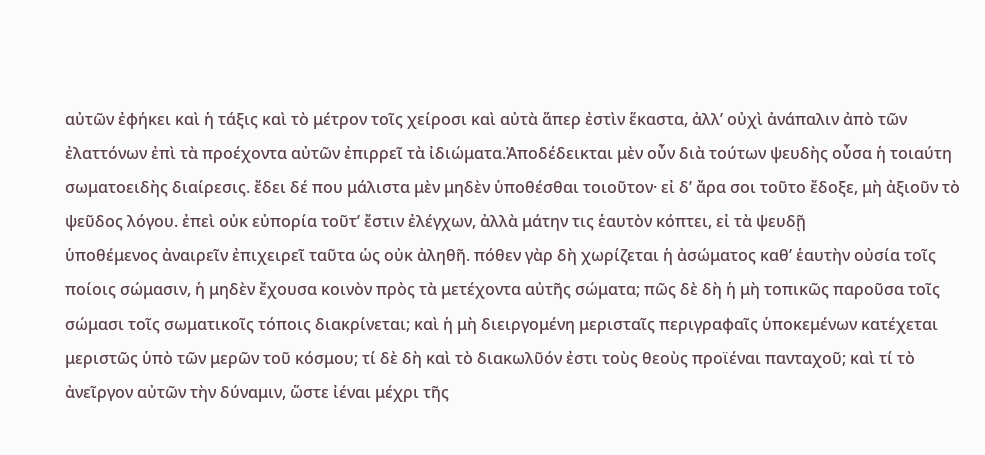αὐτῶν ἐφήκει καὶ ἡ τάξις καὶ τὸ μέτρον τοῖς χείροσι καὶ αὐτὰ ἅπερ ἐστὶν ἕκαστα, ἀλλ’ οὐχὶ ἀνάπαλιν ἀπὸ τῶν ἐλαττόνων ἐπὶ τὰ προέχοντα αὐτῶν ἐπιρρεῖ τὰ ἰδιώματα.Ἀποδέδεικται μὲν οὖν διὰ τούτων ψευδὴς οὖσα ἡ τοιαύτη σωματοειδὴς διαίρεσις. ἔδει δέ που μάλιστα μὲν μηδὲν ὑποθέσθαι τοιοῦτον· εἰ δ’ ἄρα σοι τοῦτο ἔδοξε, μὴ ἀξιοῦν τὸ ψεῦδος λόγου. ἐπεὶ οὐκ εὐπορία τοῦτ’ ἔστιν ἐλέγχων, ἀλλὰ μάτην τις ἑαυτὸν κόπτει, εἰ τὰ ψευδῇ
ὑποθέμενος ἀναιρεῖν ἐπιχειρεῖ ταῦτα ὡς οὐκ ἀληθῆ. πόθεν γὰρ δὴ χωρίζεται ἡ ἀσώματος καθ’ ἑαυτὴν οὐσία τοῖς ποίοις σώμασιν, ἡ μηδὲν ἔχουσα κοινὸν πρὸς τὰ μετέχοντα αὐτῆς σώματα; πῶς δὲ δὴ ἡ μὴ τοπικῶς παροῦσα τοῖς σώμασι τοῖς σωματικοῖς τόποις διακρίνεται; καὶ ἡ μὴ διειργομένη μερισταῖς περιγραφαῖς ὑποκεμένων κατέχεται μεριστῶς ὑπὸ τῶν μερῶν τοῦ κόσμου; τί δὲ δὴ καὶ τὸ διακωλῦόν ἐστι τοὺς θεοὺς προϊέναι πανταχοῦ; καὶ τί τὸ ἀνεῖργον αὐτῶν τὴν δύναμιν, ὥστε ἰέναι μέχρι τῆς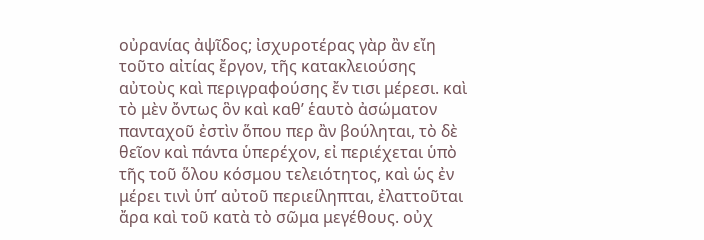οὐρανίας ἀψῖδος; ἰσχυροτέρας γὰρ ἂν εἴη τοῦτο αἰτίας ἔργον, τῆς κατακλειούσης αὐτοὺς καὶ περιγραφούσης ἔν τισι μέρεσι. καὶ τὸ μὲν ὄντως ὃν καὶ καθ’ ἑαυτὸ ἀσώματον πανταχοῦ ἐστὶν ὅπου περ ἂν βούληται, τὸ δὲ θεῖον καὶ πάντα ὑπερέχον, εἰ περιέχεται ὑπὸ τῆς τοῦ ὅλου κόσμου τελειότητος, καὶ ὡς ἐν μέρει τινὶ ὑπ’ αὐτοῦ περιείληπται, ἐλαττοῦται ἄρα καὶ τοῦ κατὰ τὸ σῶμα μεγέθους. οὐχ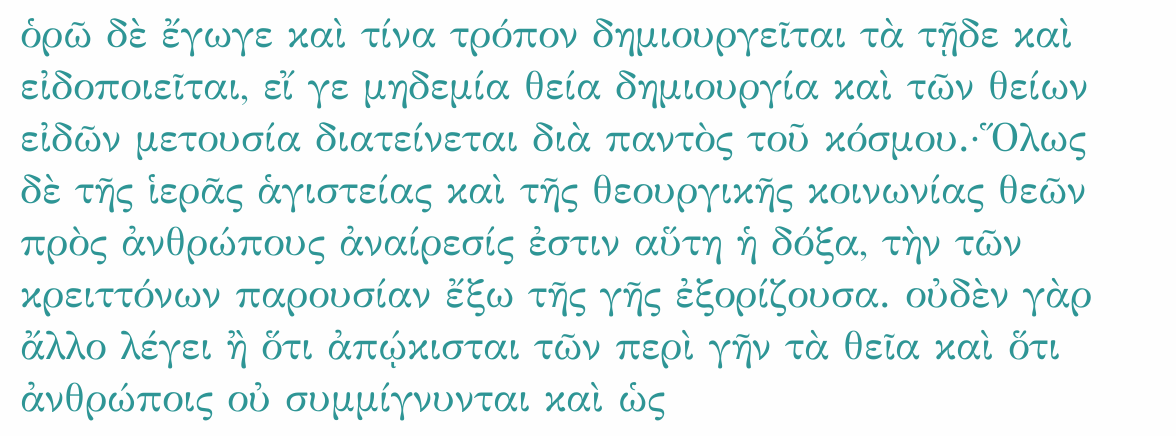ὁρῶ δὲ ἔγωγε καὶ τίνα τρόπον δημιουργεῖται τὰ τῇδε καὶ εἰδοποιεῖται, εἴ γε μηδεμία θεία δημιουργία καὶ τῶν θείων εἰδῶν μετουσία διατείνεται διὰ παντὸς τοῦ κόσμου.·Ὅλως δὲ τῆς ἱερᾶς ἁγιστείας καὶ τῆς θεουργικῆς κοινωνίας θεῶν πρὸς ἀνθρώπους ἀναίρεσίς ἐστιν αὕτη ἡ δόξα, τὴν τῶν κρειττόνων παρουσίαν ἔξω τῆς γῆς ἐξορίζουσα. οὐδὲν γὰρ ἄλλο λέγει ἢ ὅτι ἀπῴκισται τῶν περὶ γῆν τὰ θεῖα καὶ ὅτι ἀνθρώποις οὐ συμμίγνυνται καὶ ὡς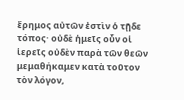ἔρημος αὐτῶν ἐστὶν ὁ τῇδε τόπος· οὐδὲ ἡμεῖς οὖν οἱ ἱερεῖς οὐδὲν παρὰ τῶν θεῶν μεμαθήκαμεν κατὰ τοῦτον τὸν λόγον,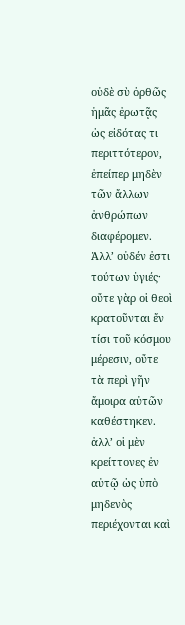οὐδὲ σὺ ὀρθῶς ἡμᾶς ἐρωτᾷς ὡς εἰδότας τι περιττότερον, ἐπείπερ μηδὲν τῶν ἄλλων ἀνθρώπων διαφέρομεν.
Ἀλλ’ οὐδέν ἐστι τούτων ὑγιές· οὔτε γὰρ οἱ θεοὶ κρατοῦνται ἔν τίσι τοῦ κόσμου μέρεσιν, οὔτε τὰ περὶ γῆν ἄμοιρα αὐτῶν καθέστηκεν. ἀλλ’ οἱ μὲν κρείττονες ἐν αὐτῷ ὡς ὑπὸ μηδενὸς περιέχονται καὶ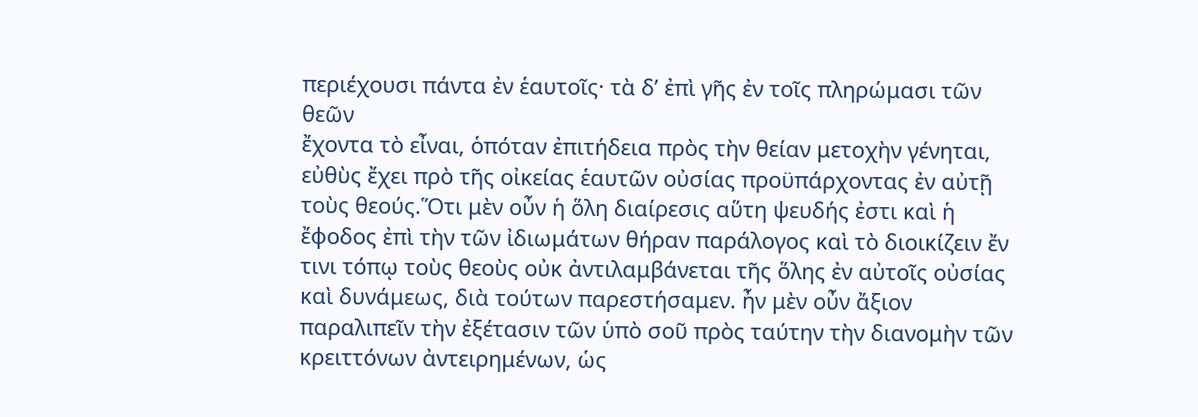περιέχουσι πάντα ἐν ἑαυτοῖς· τὰ δ’ ἐπὶ γῆς ἐν τοῖς πληρώμασι τῶν θεῶν
ἔχοντα τὸ εἶναι, ὁπόταν ἐπιτήδεια πρὸς τὴν θείαν μετοχὴν γένηται, εὐθὺς ἔχει πρὸ τῆς οἰκείας ἑαυτῶν οὐσίας προϋπάρχοντας ἐν αὐτῇ τοὺς θεούς.Ὅτι μὲν οὖν ἡ ὅλη διαίρεσις αὕτη ψευδής ἐστι καὶ ἡ ἔφοδος ἐπὶ τὴν τῶν ἰδιωμάτων θήραν παράλογος καὶ τὸ διοικίζειν ἔν τινι τόπῳ τοὺς θεοὺς οὐκ ἀντιλαμβάνεται τῆς ὅλης ἐν αὐτοῖς οὐσίας καὶ δυνάμεως, διὰ τούτων παρεστήσαμεν. ἦν μὲν οὖν ἄξιον παραλιπεῖν τὴν ἐξέτασιν τῶν ὑπὸ σοῦ πρὸς ταύτην τὴν διανομὴν τῶν κρειττόνων ἀντειρημένων, ὡς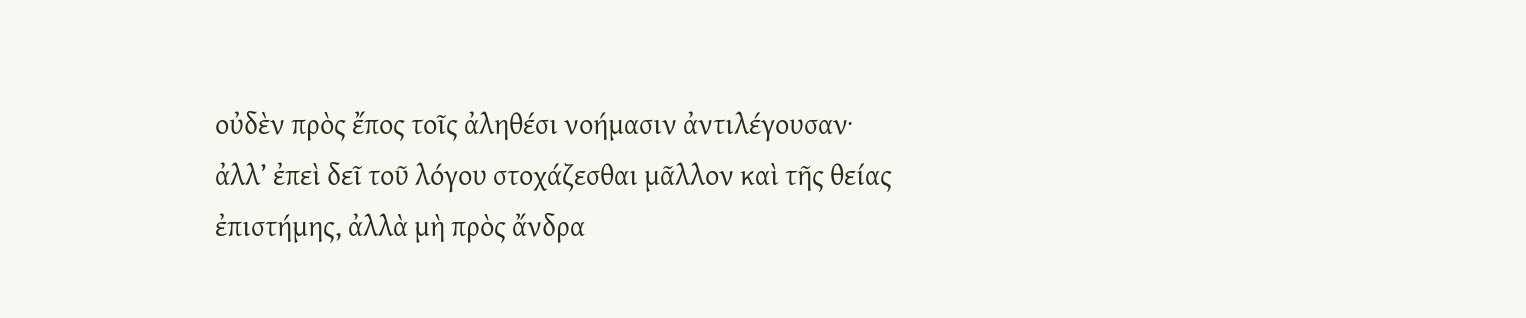οὐδὲν πρὸς ἔπος τοῖς ἀληθέσι νοήμασιν ἀντιλέγουσαν· ἀλλ’ ἐπεὶ δεῖ τοῦ λόγου στοχάζεσθαι μᾶλλον καὶ τῆς θείας ἐπιστήμης, ἀλλὰ μὴ πρὸς ἄνδρα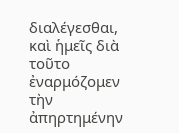διαλέγεσθαι, καὶ ἡμεῖς διὰ τοῦτο ἐναρμόζομεν τὴν ἀπηρτημένην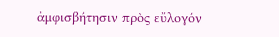ἀμφισβήτησιν πρὸς εὔλογόν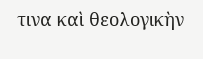τινα καὶ θεολογικὴν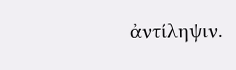ἀντίληψιν.